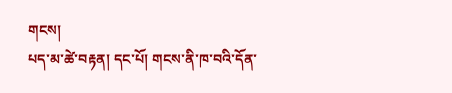གངས།
པད་མ་ཚེ་བརྟན། དང་པོ། གངས་ནི་ཁ་བའི་དོན་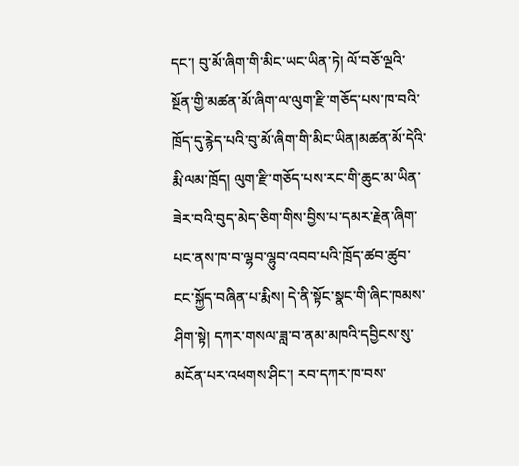དང་། བུ་མོ་ཞིག་གི་མིང་ཡང་ཡིན་ཏེ། ལོ་བཅོ་ལྔའི་སྔོན་གྱི་མཚན་མོ་ཞིག་ལ་ལུག་རྫི་གཅོད་པས་ཁ་བའི་ཁྲོད་དུ་རྙེད་པའི་བུ་མོ་ཞིག་གི་མིང་ཡིན།མཚན་མོ་དེའི་རྨི་ལམ་ཁྲོད། ལུག་རྫི་གཅོད་པས་རང་གི་ཆུང་མ་ཡིན་ཟེར་བའི་བུད་མེད་ཅིག་གིས་བྱིས་པ་དམར་རྗེན་ཞིག་པང་ནས་ཁ་བ་ལྷབ་ལྷུབ་འབབ་པའི་ཁྲོད་ཚབ་ཚུབ་ངང་སྐྱོད་བཞིན་པ་རྨིས། དེ་ནི་སྟོང་སྣང་གི་ཞིང་ཁམས་ཤིག་སྟེ། དཀར་གསལ་ཟླ་བ་ནམ་མཁའི་དབྱིངས་སུ་མངོན་པར་འཕགས་ཤིང་། རབ་དཀར་ཁ་བས་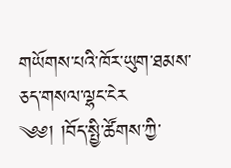གཡོགས་པའི་ཁོར་ཡུག་ཐམས་ཅད་གསལ་ལྷང་ངེར
༄༅། །བོད་སྤྱི་ཚོགས་ཀྱི་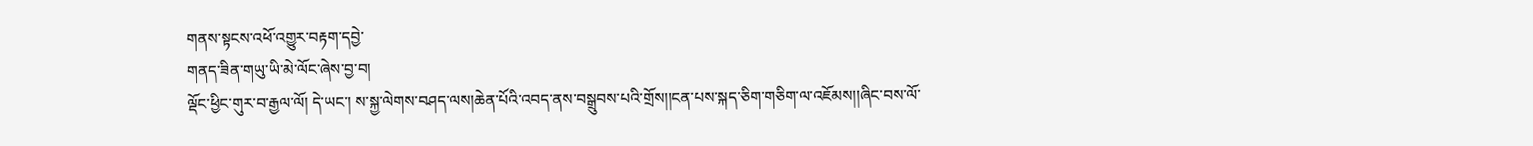གནས་སྟངས་འཕོ་འགྱུར་བརྟག་དབྱེ་
གནད་ཟིན་གཡུ་ཡི་མེ་ལོང་ཞེས་བྱ་བ།
ལྡོང་ཕྱིང་གུར་བ་རྒྱལ་ལོ། དེ་ཡང་། ས་སྐྱ་ལེགས་བཤད་ལས།ཆེན་པོའི་འབད་ནས་བསྒྲུབས་པའི་གྲོས།།ངན་པས་སྐད་ཅིག་གཅིག་ལ་འཇོམས།།ཞིང་བས་ལོ་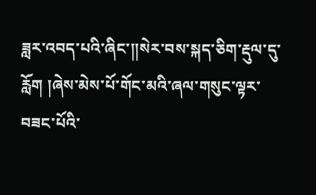ཟླར་འབད་པའི་ཞིང་།།སེར་བས་སྐད་ཅིག་རྡུལ་དུ་རློག །ཞེས་མེས་པོ་གོང་མའི་ཞལ་གསུང་ལྟར་བཟང་པོའི་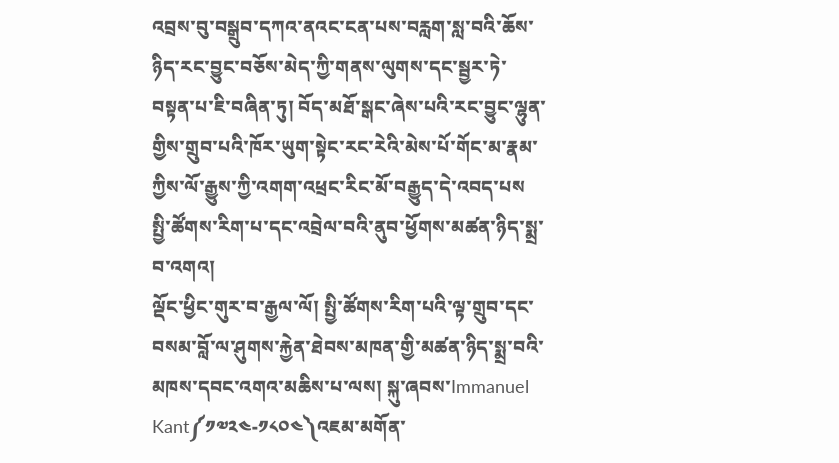འབྲས་བུ་བསྒྲུབ་དཀའ་ནའང་ངན་པས་བརླག་སླ་བའི་ཆོས་ཉིད་རང་བྱུང་བཅོས་མེད་ཀྱི་གནས་ལུགས་དང་སྦྱར་ཏེ་བསྟན་པ་ཇི་བཞིན་ཏུ། བོད་མཐོ་སྒང་ཞེས་པའི་རང་བྱུང་ལྷུན་གྱིས་གྲུབ་པའི་ཁོར་ཡུག་སྟེང་རང་རེའི་མེས་པོ་གོང་མ་རྣམ་ཀྱིས་ལོ་རྒྱུས་ཀྱི་འགག་འཕྲང་རིང་མོ་བརྒྱུད་དེ་འབད་པས
སྤྱི་ཚོགས་རིག་པ་དང་འབྲེལ་བའི་ནུབ་ཕྱོགས་མཚན་ཉིད་སྨྲ་བ་འགའ།
ལྡོང་ཕྱིང་གུར་བ་རྒྱལ་ལོ། སྤྱི་ཚོགས་རིག་པའི་ལྟ་གྲུབ་དང་བསམ་བློ་ལ་ཤུགས་རྐྱེན་ཐེབས་མཁན་གྱི་མཚན་ཉིད་སྨྲ་བའི་མཁས་དབང་འགའ་མཆིས་པ་ལས། སྐུ་ཞབས་Immanuel Kant༼༡༧༢༤-༡༨༠༤༽འཇམ་མགོན་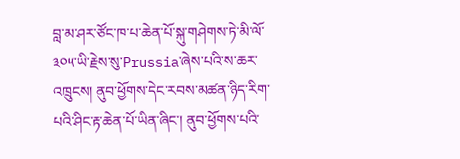བླ་མ་ཤར་ཙོང་ཁ་པ་ཆེན་པོ་སྐུ་གཤེགས་ཏེ་མི་ལོ་༣༠༥་ཡི་རྗེས་སུ་Prussia་ཞེས་པའི་ས་ཆར་འཁྲུངས། ནུབ་ཕྱོགས་དེང་རབས་མཚན་ཉིད་རིག་པའི་ཤིང་རྟ་ཆེན་པོ་ཡིན་ཞིང་། ནུབ་ཕྱོགས་པའི་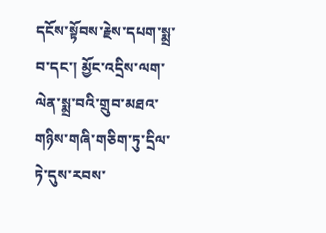དངོས་སྟོབས་རྗེས་དཔག་སྨྲ་བ་དང་། མྱོང་འདྲིས་ལག་ལེན་སྨྲ་བའི་གྲུབ་མཐའ་གཉིས་གཞི་གཅིག་ཏུ་དྲིལ་ཏེ་དུས་རབས་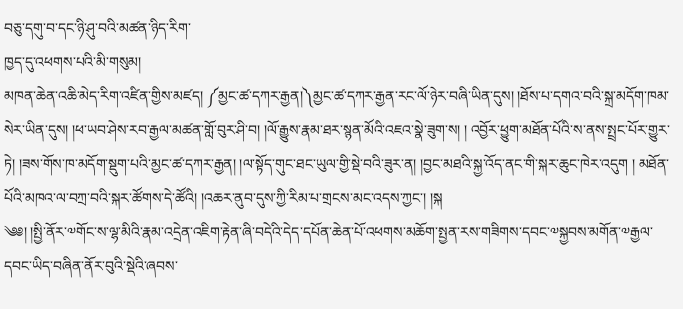བཅུ་དགུ་བ་དང་ཉི་ཤུ་བའི་མཚན་ཉིད་རིག་
ཁྱད་དུ་འཕགས་པའི་མི་གསུམ།
མཁན་ཆེན་འཆི་མེད་རིག་འཛིན་གྱིས་མཛད། ༼མྱང་ཚ་དཀར་རྒྱན།༽མྱང་ཚ་དཀར་རྒྱན་རང་ལོ་ཉེར་བཞི་ཡིན་དུས། །ཐོས་པ་དགའ་བའི་སྐྲ་མདོག་ཁམ་སེར་ཡིན་དུས། །ཕ་ཡབ་ཤེས་རབ་རྒྱལ་མཚན་གློ་བུར་ཤི་བ། །ལོ་རྒྱུས་རྣམ་ཐར་སྙན་མོའི་འཇའ་སྣེ་ཟུག་ས། ། འབྱོར་ཕྱུག་མཐོན་པོའི་ས་ནས་སྤྲང་པོར་གྱུར་ཏེ། །ཟས་གོས་ཁ་མདོག་སྡུག་པའི་མྱང་ཚ་དཀར་རྒྱན། །ལ་སྟོད་གུང་ཐང་ཡུལ་གྱི་སྡེ་བའི་ཟུར་ན། །བྱང་མཐའི་སྐྱ་འོད་ནང་གི་སྐར་ཆུང་ཁེར་འདུག ། མཐོན་པོའི་མཁའ་ལ་བཀྲ་བའི་སྐར་ཚོགས་དེ་ཚོའི། །འཆར་ནུབ་དུས་ཀྱི་རིམ་པ་གྲངས་མང་འདས་ཀྱང་། །སྐ
༄༅། །སྤྱི་ནོར་༧གོང་ས་ལྷ་མིའི་རྣམ་འདྲེན་འཇིག་རྟེན་ཞི་བདེའི་དེད་དཔོན་ཆེན་པོ་འཕགས་མཆོག་སྤྱན་རས་གཟིགས་དབང་༧སྐྱབས་མགོན་༧རྒྱལ་དབང་ཡིད་བཞིན་ནོར་བུའི་སྡེའི་ཞབས་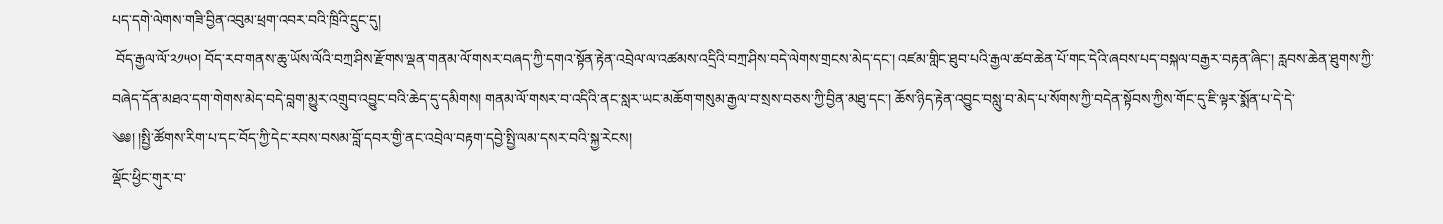པད་དགེ་ལེགས་གཟི་བྱིན་འབུམ་ཕྲག་འབར་བའི་ཁྲིའི་དྲུང་དུ།
 བོད་རྒྱལ་ལོ་༢༡༥༠། བོད་རབ་གནས་ཆུ་ཡོས་ལོའི་བཀྲ་ཤིས་རྫོགས་ལྡན་གནམ་ལོ་གསར་བཞད་ཀྱི་དགའ་སྟོན་རྟེན་འབྲེལ་ལ་འཚམས་འདྲིའི་བཀྲ་ཤིས་བདེ་ལེགས་གྲངས་མེད་དང་། འཛམ་གླིང་ཐུབ་པའི་རྒྱལ་ཚབ་ཆེན་པོ་གང་དེའི་ཞབས་པད་བསྐལ་བརྒྱར་བརྟན་ཞིང་། རླབས་ཆེན་ཐུགས་ཀྱི་བཞེད་དོན་མཐའ་དག་གེགས་མེད་བདེ་བླག་མྱུར་འགྲུབ་འབྱུང་བའི་ཆེད་དུ་དམིགས། གནམ་ལོ་གསར་བ་འདིའི་ནང་སླར་ཡང་མཆོག་གསུམ་རྒྱལ་བ་སྲས་བཅས་ཀྱི་བྱིན་མཐུ་དང་། ཆོས་ཉིད་རྟེན་འབྱུང་བསླུ་བ་མེད་པ་སོགས་ཀྱི་བདེན་སྟོབས་ཀྱིས་གོང་དུ་ཇི་ལྟར་སྨོན་པ་དེ་དེ་
༄༅། །སྤྱི་ཚོགས་རིག་པ་དང་བོད་ཀྱི་དེང་རབས་བསམ་བློ་དབར་གྱི་ནང་འབྲེལ་བརྟག་དབྱེ་སྤྱི་ལམ་དསར་བའི་སྐྱ་རེངས།
ལྡོང་ཕྱིང་གུར་བ་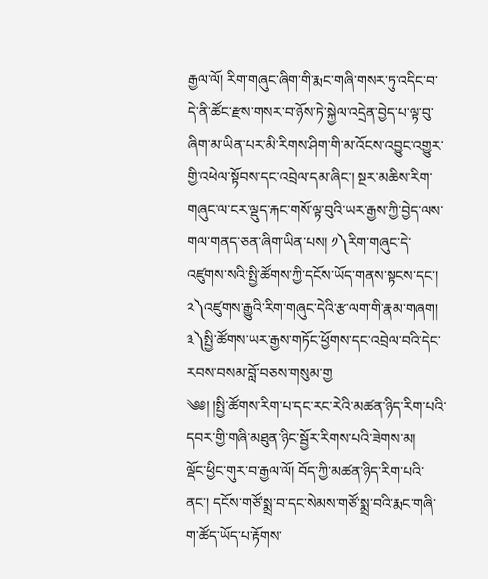རྒྱལ་ལོ། རིག་གཞུང་ཞིག་གི་རྨང་གཞི་གསར་ཏུ་འདིང་བ་དེ་ནི་ཚོང་རྫས་གསར་བ་ཉོས་ཏེ་སྐྱེལ་འདྲེན་བྱེད་པ་ལྟ་བུ་ཞིག་མ་ཡིན་པར་མི་རིགས་ཤིག་གི་མ་འོངས་འབྱུང་འགྱུར་གྱི་འཕེལ་སྟོབས་དང་འབྲེལ་དམ་ཞིང་། སྔར་མཆིས་རིག་གཞུང་ལ་ངར་ལྡུད་རྐང་གསོ་ལྟ་བུའི་ཡར་རྒྱས་ཀྱི་བྱེད་ལས་གལ་གནད་ཅན་ཞིག་ཡིན་པས། ༡༽རིག་གཞུང་དེ་འཛུགས་སའི་སྤྱི་ཚོགས་ཀྱི་དངོས་ཡོད་གནས་སྟངས་དང་། ༢༽འཛུགས་རྒྱུའི་རིག་གཞུང་དེའི་རྩ་ལག་གི་རྣམ་གཞག། ༣༽སྤྱི་ཚོགས་ཡར་རྒྱས་གཏོང་ཕྱོགས་དང་འབྲེལ་བའི་དེང་རབས་བསམ་བློ་བཅས་གསུམ་གྱ
༄༅། །སྤྱི་ཚོགས་རིག་པ་དང་རང་རེའི་མཚན་ཉིད་རིག་པའི་དབར་གྱི་གཞི་མཐུན་ཉིང་སྦྱོར་རིགས་པའི་ཟེགས་མ།
ལྡོང་ཕྱིང་གུར་བ་རྒྱལ་ལོ། བོད་ཀྱི་མཚན་ཉིད་རིག་པའི་ནང་། དངོས་གཙོ་སྨྲ་བ་དང་སེམས་གཙོ་སྨྲ་བའི་རྨང་གཞི་ག་ཚོད་ཡོད་པ་རྟོགས་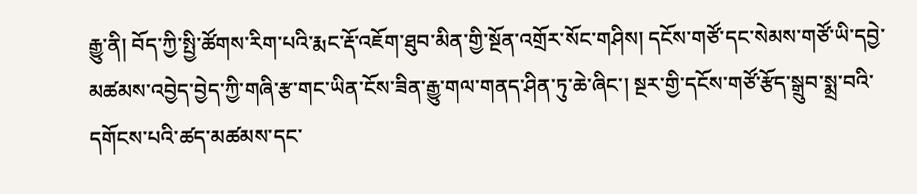རྒྱུ་ནི། བོད་ཀྱི་སྤྱི་ཚོགས་རིག་པའི་རྨང་རྡོ་འཇོག་ཐུབ་མིན་གྱི་སྔོན་འགྲོར་སོང་གཤིས། དངོས་གཙོ་དང་སེམས་གཙོ་ཡི་དབྱེ་མཚམས་འབྱེད་བྱེད་ཀྱི་གཞི་རྩ་གང་ཡིན་ངོས་ཟིན་རྒྱུ་གལ་གནད་ཤིན་ཏུ་ཆེ་ཞིང་། སྔར་གྱི་དངོས་གཙོ་རྩོད་སྒྲུབ་སྨྲ་བའི་དགོངས་པའི་ཚད་མཚམས་དང་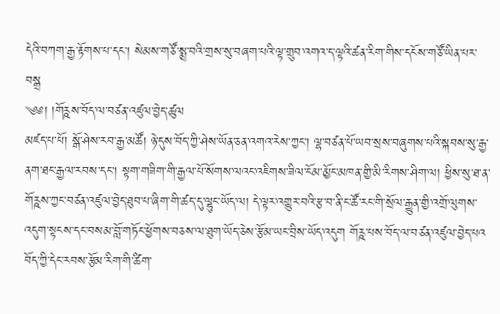དེའི་བཀག་རྒྱ་རྟོགས་པ་དང་། སེམས་གཙོ་སྨྲ་བའི་གྲས་སུ་བཞག་པའི་ལྟ་གྲུབ་འགའ་ད་ལྟའི་ཚན་རིག་གིས་དངོས་གཙོ་ཡིན་པར་བསྒྲ
༄༅། །གོརྵས་བོད་ལ་བཙན་འཛུལ་བྱེད་ཚུལ
མཛད་པ་པོ། སྒོ་ཤེས་རབ་རྒྱ་མཚོ། ཉེ་དུས་བོད་ཀྱི་ཤེས་ཡོན་ཅན་འགའ་རེས་ཀྱང་། ལྷ་བཙན་པོ་ཡབ་སྲས་བཞུགས་པའི་སྐབས་སུ་རྒྱ་ནག་ཐང་རྒྱལ་རབས་དང་། སྟག་གཟིག་གི་རྒྱལ་པོ་སོགས་ལའང་འཇིགས་ཟིལ་ངོམ་མྱོང་མཁན་གྱི་མི་རིགས་ཤིག་ལ། ཕྱིས་སུ་ཐ་ན་གོརྵས་ཀྱང་བཙན་འཛུལ་བྱེད་ཐུབ་པ་ཞིག་གི་ཚད་དུ་ལྷུང་ཡོད་ལ། དེ་ལྟར་འགྱུར་བའི་རྩ་བ་ནི་ང་ཚོ་རང་གི་སྲོལ་རྒྱུན་གྱི་འགྲོ་ལུགས་འདུག་སྟངས་དང་བསམ་བློ་གཏོང་ཕྱོགས་བཅས་ལ་ཐུག་ཡོད་ཅེས་རྩོམ་ཡང་བྲིས་ཡོད་འདུག གོརྵ་པས་བོད་ལ་བཙན་འཛུལ་བྱེད་པའ
བོད་ཀྱི་དེང་རབས་རྩོམ་རིག་གི་ཚིག་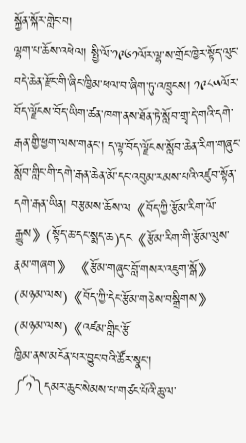སྐྱོན་སྐོར་གླེང་བ།
ལྷག་པ་ཆོས་འཕེལ། སྤྱི་ལོ་༡༩༦༡ལོར་ལྷ་ས་གྲོང་ཁྱེར་སྟོད་ལུང་བདེ་ཆེན་རྫོང་གི་ཞིང་ཁྱིམ་ཕལ་བ་ཞིག་ཏུ་འཁྲུངས། ༡༩༨༥ལོར་བོད་ལྗོངས་བོད་ཡིག་ཚན་ཁག་ནས་ཐོན་ཏེ་སློབ་གྲྭ་དེ་གའི་དགེ་རྒན་གྱི་ཕྱག་ལས་གནང་། ད་ལྟ་བོད་ལྗོངས་སློབ་ཆེན་རིག་གཞུང་སློབ་གླིང་གི་དགེ་རྒན་ཆེན་མོ་དང་འབུམ་རམས་པའི་འཛུབ་སྟོན་དགེ་རྒན་ཡིན། བརྩམས་ཆོས་ལ《བོད་ཀྱི་རྩོམ་རིག་ལོ་རྒྱུས》(སྟོད་ཆ་དང་སྨད་ཆ)དང《རྩོམ་རིག་གི་རྩོམ་ལུས་རྣམ་གཞག》 《རྩོམ་གཞུང་བློ་གསར་འཇུག་སྒོ》(མཉམ་ལས)《བོད་ཀྱི་དེང་རྩོམ་གཅེས་བསྒྲིགས》(མཉམ་ལས)《འཛམ་གླིང་རྩོ
ཁྱིམ་ནས་མངོན་པར་བྱུང་བའི་ཚོར་སྣང་།
༼༡༽དམར་ཆུང་སེམས་པ་གཙང་པོའི་ཆུ་ལ་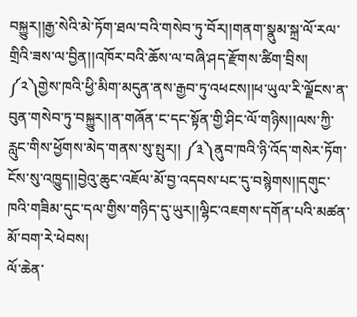བསྐྱུར།།རྒྱ་སེའི་མེ་ཏོག་ཐལ་བའི་གསེབ་ཏུ་བོར།།གནག་སྣུམ་སྐྲ་ལོ་རལ་གྲིའི་ཟས་ལ་བྱིན།།འཁོར་བའི་ཆོས་ལ་བཞི་ཤད་རྫོགས་ཚིག་བྲིས། ༼༢༽གྱེས་ཁའི་ཕྱི་མིག་མདུན་ནས་རྒྱབ་ཏུ་འཕངས།།ཕ་ཡུལ་རི་ལྗོངས་ན་བུན་གསེབ་ཏུ་བསྐྱུར།།ན་གཞོན་ང་དང་སྟོན་གྱི་ཤིང་ལོ་གཉིས།།ལས་ཀྱི་རླུང་གིས་ཕྱོགས་མེད་གནས་སུ་སྤུར།། ༼༣༽ནུབ་ཁའི་ཉི་འོད་གསེར་ཏོག་ངོས་སུ་འཁྱུད།།བྱེའུ་ཆུང་འཇོལ་མོ་བྱ་འདབས་པང་དུ་བསྙེགས།།དགུང་ཁའི་གཟིམ་དུང་དལ་གྱིས་གཉིད་དུ་ཡུར།།ལྷིང་འཇགས་དགོན་པའི་མཚན་མོ་བག་རེ་ཕེབས།
ལོ་ཆེན་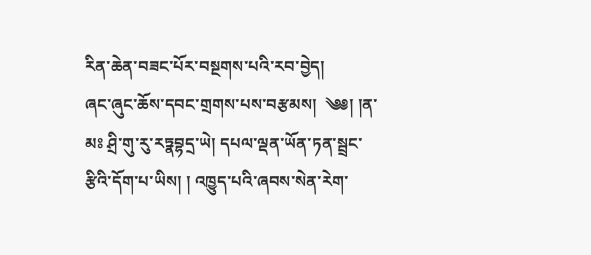རིན་ཆེན་བཟང་པོར་བསྔགས་པའི་རབ་བྱེད།
ཞང་ཞུང་ཆོས་དབང་གྲགས་པས་བརྩམས།  ༄༅། །ན་མཿ ཤྲི་གུ་རུ་རཏྣབྷདྲ་ཡེ། དཔལ་ལྡན་ཡོན་ཏན་སྦྲང་རྩིའི་དོག་པ་ཡིས། ། འཁྱུད་པའི་ཞབས་སེན་རེག་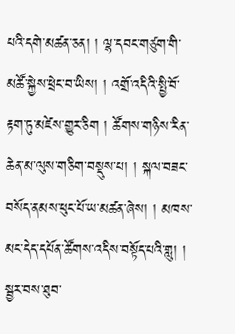པའི་དགེ་མཚན་ཅན། ། ལྷ་དབང་གཙུག་གི་མཚོ་སྐྱེས་ཕྲེང་བ་ཡིས། ། འགྲོ་འདིའི་སྤྱི་བོ་རྟག་ཏུ་མཛེས་གྱུར་ཅིག ། ཚོགས་གཉིས་རིན་ཆེན་མ་ལུས་གཅིག་བསྡུས་པ། ། སྐལ་བཟང་བསོད་ནམས་ཕུང་པོ་ཡ་མཚན་ཞེས། ། མཁས་མང་དེད་དཔོན་ཚོགས་འདིས་བསྟོད་པའི་གླུ། ། སྦྱར་བས་ཐུབ་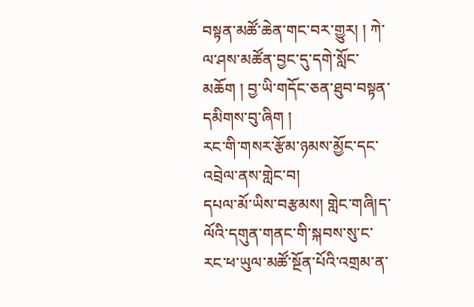བསྟན་མཚོ་ཆེན་གང་བར་གྱུར། ། ཀེ་ལ་ཤས་མཚོན་བྱང་དུ་དགེ་སློང་མཆོག ། བྱ་ཡི་གདོང་ཅན་ཐུབ་བསྟན་དམིགས་བུ་ཞིག །
རང་གི་གསར་རྩོམ་ཉམས་མྱོང་དང་འབྲེལ་ནས་གླེང་བ།
དཔལ་མོ་ཡིས་བརྩམས། གླེང་གཞི།ད་ལོའི་དགུན་གནང་གི་སྐབས་སུ་ང་རང་ཕ་ཡུལ་མཚོ་སྔོན་པོའི་འགྲམ་ན་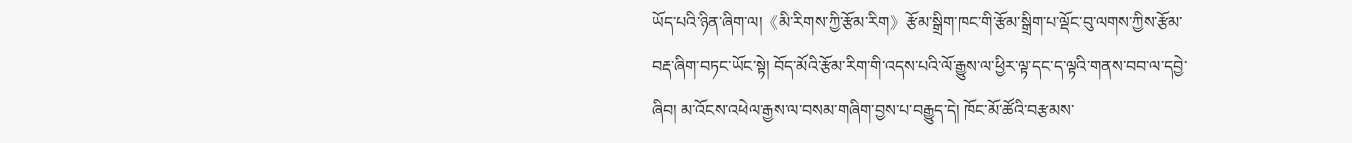ཡོད་པའི་ཉིན་ཞིག་ལ།《མི་རིགས་ཀྱི་རྩོམ་རིག》རྩོམ་སྒྲིག་ཁང་གི་རྩོམ་སྒྲིག་པ་ལྡོང་བུ་ལགས་ཀྱིས་རྩོམ་བརྡ་ཞིག་བཏང་ཡོང་སྟེ། བོད་མོའི་རྩོམ་རིག་གི་འདས་པའི་ལོ་རྒྱུས་ལ་ཕྱིར་ལྟ་དང་ད་ལྟའི་གནས་བབ་ལ་དབྱེ་ཞིབ། མ་འོངས་འཕེལ་རྒྱས་ལ་བསམ་གཞིག་བྱས་པ་བརྒྱུད་དེ། ཁོང་མོ་ཚོའི་བརྩམས་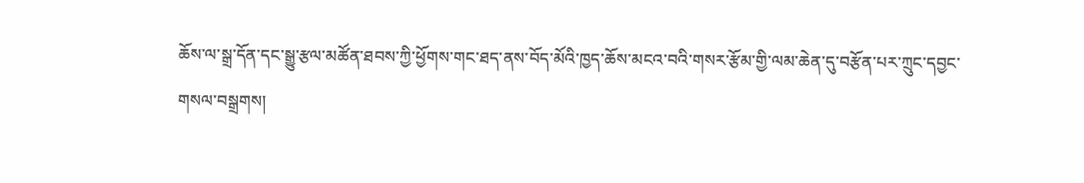ཆོས་ལ་སྒྲ་དོན་དང་སྒྱུ་རྩལ་མཚོན་ཐབས་ཀྱི་ཕྱོགས་གང་ཐད་ནས་བོད་མོའི་ཁྱད་ཆོས་མངའ་བའི་གསར་རྩོམ་གྱི་ལམ་ཆེན་དུ་བརྩོན་པར་ཀྲུང་དབྱང་
གསལ་བསྒྲགས།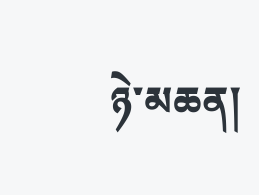ཉེ་མཆན།